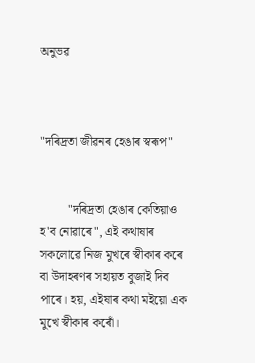অনুভৱ



"দৰিদ্ৰতা জীৱনৰ হেঙাৰ স্বৰূপ"


         "দৰিদ্ৰতা হেঙাৰ কেতিয়াও হ'ব নোৱাৰে", এই কথাষাৰ সকলোৱে নিজ মুখৰে স্বীকাৰ কৰে বা উদাহৰণৰ সহায়ত বুজাই দিব পাৰে। হয়, এইষাৰ কথা মইয়ো এক মুখে স্বীকাৰ কৰোঁ।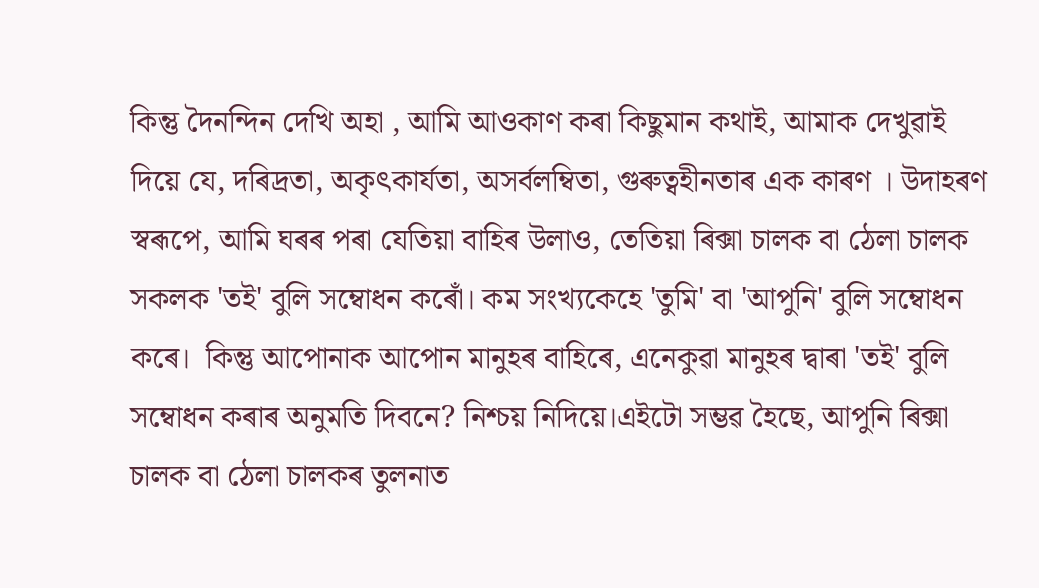কিন্তু দৈনন্দিন দেখি অহা , আমি আওকাণ কৰা কিছুমান কথাই, আমাক দেখুৱাই দিয়ে যে, দৰিদ্ৰতা, অকৃৎকাৰ্যতা, অসর্বলম্বিতা, গুৰুত্বহীনতাৰ এক কাৰণ । উদাহৰণ স্বৰূপে, আমি ঘৰৰ পৰা যেতিয়া বাহিৰ উলাও, তেতিয়া ৰিক্সা চালক বা ঠেলা চালক সকলক 'তই' বুলি সম্বোধন কৰোঁ। কম সংখ্যকেহে 'তুমি' বা 'আপুনি' বুলি সম্বোধন কৰে।  কিন্তু আপোনাক আপোন মানুহৰ বাহিৰে, এনেকুৱা মানুহৰ দ্বাৰা 'তই' বুলি সম্বোধন কৰাৰ অনুমতি দিবনে? নিশ্চয় নিদিয়ে।এইটো সম্ভৱ হৈছে, আপুনি ৰিক্সা চালক বা ঠেলা চালকৰ তুলনাত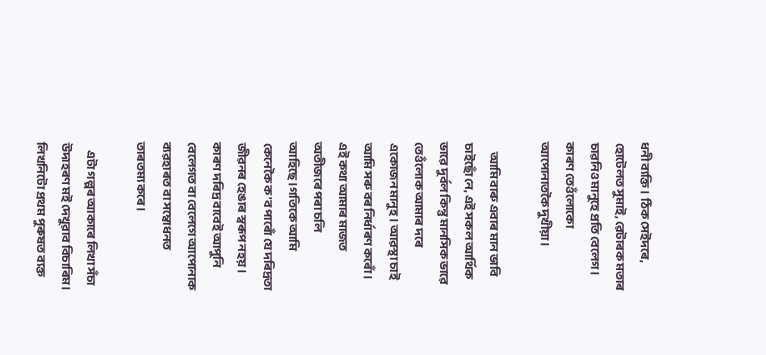ধনী ব্যক্তি। ঠিক সেইদৰে, হোটেলত সুমাই, ৱেটাৰক মতাৰ চাৱনিও মানুহে প্ৰতি বেলেগ। কাৰণ তেওঁলোকো আপোনাতকৈ দুখীয়া।

     আমি বাৰু এবাৰ মান ভাবি চাইছোঁ নে, এই সকল আৰ্থিক ভাৱে দুৰ্বল কিন্তু মানসিক ভাৱে তেওঁলোক আমাৰ দৰে একোজন মানুহ। আৱস্থা চাই আমি সৰু বৰ নিৰ্ধাৰণ কৰোঁ। এই কথা আমাৰ মাজত অতীজৰে পৰা চলি আহিছে।গতিকে আমি কেনেকৈ ক'ব পাৰোঁ যে দৰিদ্ৰতা  জীৱনৰ হেঙাৰ স্বৰূপ নহয়। কাৰণ দৰিদ্ৰ বাবেই আপুনি বেলেগত বা বেলেগে আপোনাক ব্যৱহাৰত বা সম্বোধনত তাৰতম্য কৰে।

    এটা গল্পৰ আকাৰে লিখা সঁচা উদাহৰণ মই দেখুৱাব বিচাৰিম। লিখনিটো প্ৰথম পুৰুষত ব্যক্ত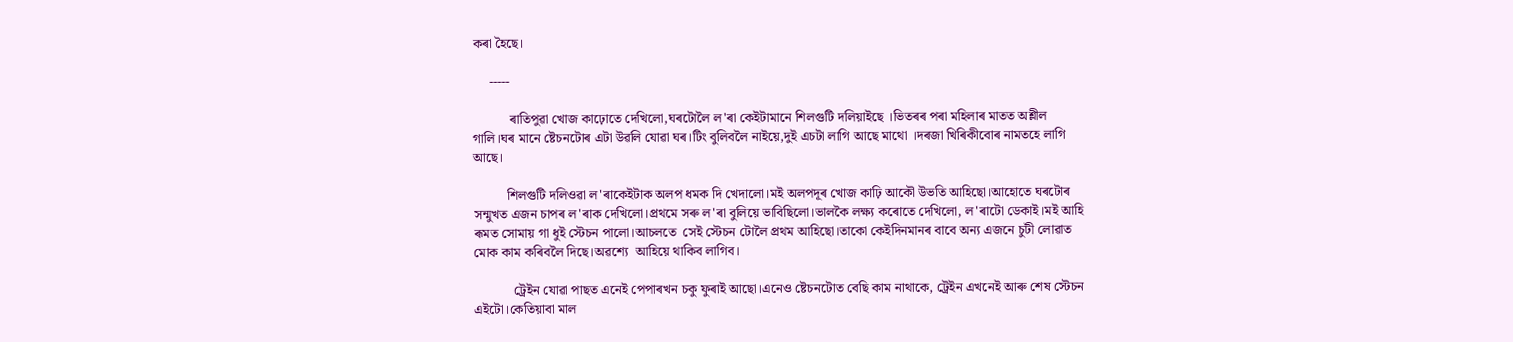কৰা হৈছে।

     -----

           ৰাতিপুৱা খোজ কাঢ়োতে দেখিলো,ঘৰটোলৈ ল'ৰা কেইটামানে শিলগুটি দলিয়াইছে ।ভিতৰৰ পৰা মহিলাৰ মাতত অশ্লীল গালি।ঘৰ মানে ষ্টেচনটোৰ এটা উৱলি যোৱা ঘৰ।টিং বুলিবলৈ নাইয়ে,দুই এচটা লাগি আছে মাথো ।দৰজা খিৰিকীবোৰ নামতহে লাগি আছে।

          শিলগুটি দলিওৱা ল'ৰাকেইটাক অলপ ধমক দি খেদালো।মই অলপদূৰ খোজ কাঢ়ি আকৌ উভতি আহিছো।আহোতে ঘৰটোৰ সন্মুখত এজন চাপৰ ল'ৰাক দেখিলো।প্ৰথমে সৰু ল'ৰা বুলিয়ে ভাবিছিলো।ভালকৈ লক্ষ্য কৰোতে দেখিলো, ল'ৰাটো ডেকাই।মই আহি ৰূমত সোমায় গা ধুই স্টেচন পালো।আচলতে  সেই স্টেচন টোলৈ প্ৰথম আহিছো।তাকো কেইদিনমানৰ বাবে অন্য এজনে চুটী লোৱাত মোক কাম কৰিবলৈ দিছে।অৱশ্যে  আহিয়ে থাকিব লাগিব।

            ট্ৰেইন যোৱা পাছত এনেই পেপাৰখন চকু ফুৰাই আছো।এনেও ষ্টেচনটোত বেছি কাম নাথাকে, ট্ৰেইন এখনেই আৰু শেষ স্টেচন এইটো।কেতিয়াবা মাল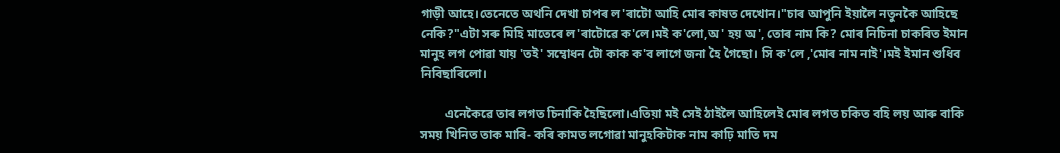গাড়ী আহে।তেনেতে অথনি দেখা চাপৰ ল'ৰাটো আহি মোৰ কাষত দেখোন।"চাৰ আপুনি ইয়ালৈ নতুনকৈ আহিছে নেকি?"এটা সৰু মিহি মাতেৰে ল'ৰাটোৱে ক'লে।মই ক'লো,অ' হয় অ', তোৰ নাম কি? মোৰ নিচিনা চাকৰিত ইমান মানুহ লগ পোৱা যায় 'তই' সম্বোধন টো কাক ক'ব লাগে জনা হৈ গৈছো। সি ক'লে ,'মোৰ নাম নাই'।মই ইমান শুধিব নিবিছাৰিলো।

        এনেকৈৱে তাৰ লগত চিনাকি হৈছিলো।এতিয়া মই সেই ঠাইলৈ আহিলেই মোৰ লগত চকিত বহি লয় আৰু বাকি সময় খিনিত তাক মাৰি- কৰি কামত লগোৱা মানুহকিটাক নাম কাঢ়ি মাতি দম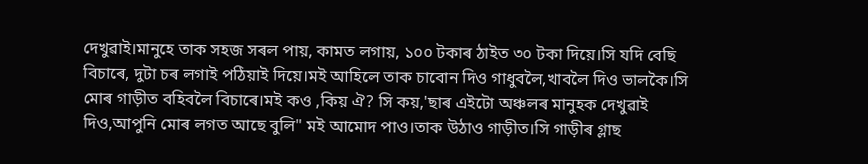দেখুৱাই।মানুহে তাক সহজ সৰল পায়, কামত লগায়, ১০০ টকাৰ ঠাইত ৩০ টকা দিয়ে।সি যদি বেছি বিচাৰে, দুটা চৰ লগাই পঠিয়াই দিয়ে।মই আহিলে তাক চাবোন দিও গাধুবলৈ,খাবলৈ দিও ভালকৈ।সি মোৰ গাড়ীত বহিবলৈ বিচাৰে।মই কও ,কিয় ঐ? সি কয়,'ছাৰ এইটো অঞ্চলৰ মানুহক দেখুৱাই দিও,আপুনি মোৰ লগত আছে বুলি" মই আমোদ পাও।তাক উঠাও গাড়ীত।সি গাড়ীৰ গ্লাছ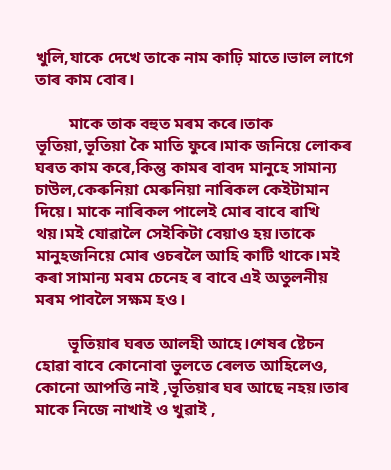খুলি,যাকে দেখে তাকে নাম কাঢ়ি মাতে।ভাল লাগে তাৰ কাম বোৰ।

        মাকে তাক বহুত মৰম কৰে।তাক ভূতিয়া,ভূতিয়া কৈ মাতি ফুৰে।মাক জনিয়ে লোকৰ ঘৰত কাম কৰে,কিন্তু কামৰ বাবদ মানুহে সামান্য চাউল,কেৰুনিয়া মেৰুনিয়া নাৰিকল কেইটামান দিয়ে। মাকে নাৰিকল পালেই মোৰ বাবে ৰাখি থয়।মই যোৱালৈ সেইকিটা বেয়াও হয়।তাকে মানুহজনিয়ে মোৰ ওচৰলৈ আহি কাটি থাকে।মই কৰা সামান্য মৰম চেনেহ ৰ বাবে এই অতুলনীয় মৰম পাবলৈ সক্ষম হও।

        ভূতিয়াৰ ঘৰত আলহী আহে।শেষৰ ষ্টেচন হোৱা বাবে কোনোবা ভুলতে ৰেলত আহিলেও, কোনো আপত্তি নাই ,ভূতিয়াৰ ঘৰ আছে নহয়।তাৰ মাকে নিজে নাখাই ও খুৱাই ,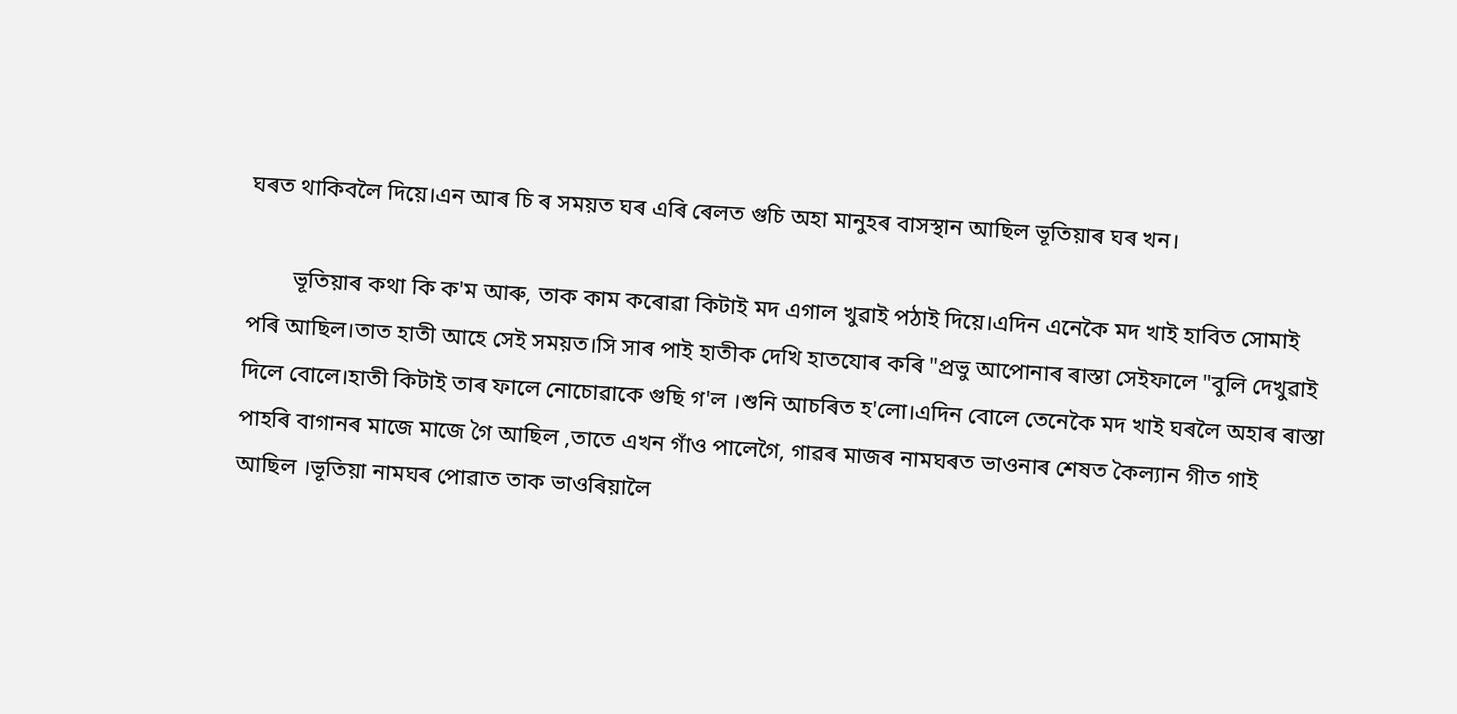ঘৰত থাকিবলৈ দিয়ে।এন আৰ চি ৰ সময়ত ঘৰ এৰি ৰেলত গুচি অহা মানুহৰ বাসস্থান আছিল ভূতিয়াৰ ঘৰ খন।

        ভূতিয়াৰ কথা কি ক'ম আৰু, তাক কাম কৰোৱা কিটাই মদ এগাল খুৱাই পঠাই দিয়ে।এদিন এনেকৈ মদ খাই হাবিত সোমাই পৰি আছিল।তাত হাতী আহে সেই সময়ত।সি সাৰ পাই হাতীক দেখি হাতযোৰ কৰি "প্ৰভু আপোনাৰ ৰাস্তা সেইফালে "বুলি দেখুৱাই দিলে বোলে।হাতী কিটাই তাৰ ফালে নোচোৱাকে গুছি গ'ল ।শুনি আচৰিত হ'লো।এদিন বোলে তেনেকৈ মদ খাই ঘৰলৈ অহাৰ ৰাস্তা পাহৰি বাগানৰ মাজে মাজে গৈ আছিল ,তাতে এখন গাঁও পালেগৈ, গাৱৰ মাজৰ নামঘৰত ভাওনাৰ শেষত কৈল্যান গীত গাই আছিল ।ভূতিয়া নামঘৰ পোৱাত তাক ভাওৰিয়ালৈ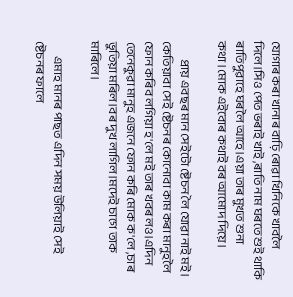যোগাৰ কৰা খানাৰ বাঢ়ি ৰোৱা খিনিকে খাবলৈ দিলে।সিও পেত ভৰাই খাই ,ৰাতি নাম ঘৰতে শুই থাকি ৰাতিপুৱাহে ঘৰলৈ আহে।এয়া তাৰ মুখত শুনা কথা।মোক এইবোৰ কথাই বৰ আমোদ দিয়ে।

        প্ৰায় এবছৰ মান সেইটো ষ্টেচন লৈ যোৱা নাই মই। কেতিয়াবা সেই ষ্টেচনৰ কোনোবা কাম কৰা মানুহলৈ ফোন কৰিব লগিয়া হ'লে মই তাৰ খবৰ লও।এদিন তেনেকুৱা মানুহ এজনে ফোন কৰি মোক ক'লে ,চাৰ ভুতিয়া মৰিল।বৰ দুখ লাগিল।মদেই চাগে তাক মাৰিলে।

       এমাহ মানৰ পাছত এদিন সময় উলিয়াই সেই ষ্টেচনৰ ফালে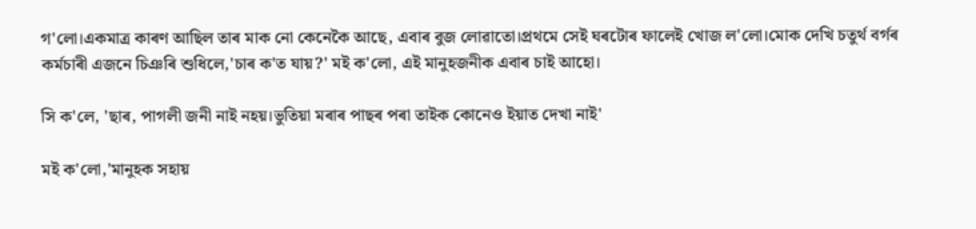গ'লো।একমাত্ৰ কাৰণ আছিল তাৰ মাক নো কেনেকৈ আছে, এবাৰ বুজ লোৱাতো।প্ৰথমে সেই ঘৰটোৰ ফালেই খোজ ল'লো।মোক দেখি চতুৰ্থ বৰ্গৰ কৰ্মচাৰী এজনে চিঞৰি শুধিলে,'চাৰ ক'ত যায়?' মই ক'লো, এই মানুহজনীক এবাৰ চাই আহো।

সি ক'লে, 'ছাৰ, পাগলী জনী নাই নহয়।ভুতিয়া মৰাৰ পাছৰ পৰা তাইক কোনেও ইয়াত দেখা নাই'

মই ক'লো,'মানুহক সহায়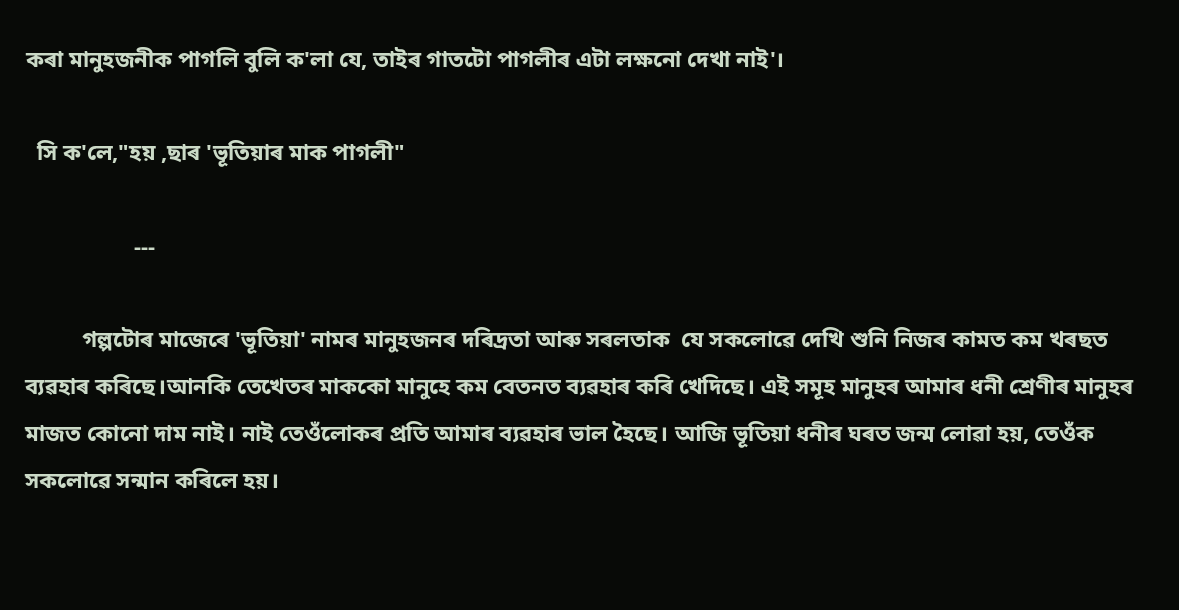কৰা মানুহজনীক পাগলি বুলি ক'লা যে, তাইৰ গাতটো পাগলীৰ এটা লক্ষনো দেখা নাই'।

  সি ক'লে,"হয় ,ছাৰ 'ভূতিয়াৰ মাক পাগলী"

                   ---

          গল্পটোৰ মাজেৰে 'ভূতিয়া' নামৰ মানুহজনৰ দৰিদ্ৰতা আৰু সৰলতাক  যে সকলোৱে দেখি শুনি নিজৰ কামত কম খৰছত ব্যৱহাৰ কৰিছে।আনকি তেখেতৰ মাককো মানুহে কম বেতনত ব্যৱহাৰ কৰি খেদিছে। এই সমূহ মানুহৰ আমাৰ ধনী শ্ৰেণীৰ মানুহৰ মাজত কোনো দাম নাই। নাই তেওঁলোকৰ প্ৰতি আমাৰ ব্যৱহাৰ ভাল হৈছে। আজি ভূতিয়া ধনীৰ ঘৰত জন্ম লোৱা হয়, তেওঁক সকলোৱে সন্মান কৰিলে হয়।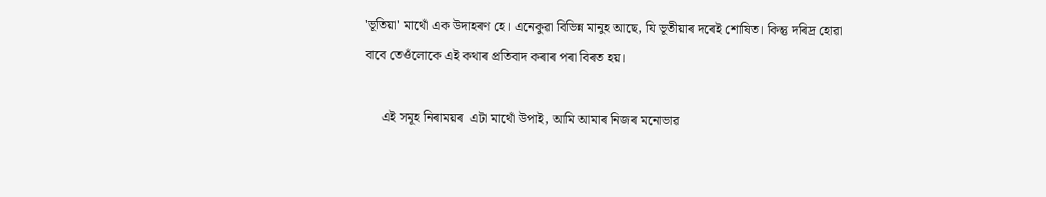'ভূতিয়া' মাথোঁ এক উদাহৰণ হে। এনেকুৱা বিভিন্ন মানুহ আছে, যি ভূতীয়াৰ দৰেই শোষিত। কিন্তু দৰিদ্ৰ হোৱা বাবে তেওঁলোকে এই কথাৰ প্ৰতিবাদ কৰাৰ পৰা বিৰত হয়।

     এই সমূহ নিৰাময়ৰ  এটা মাথোঁ উপাই, আমি আমাৰ নিজৰ মনোভাৱ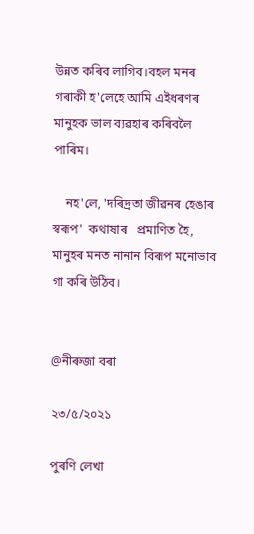উন্নত কৰিব লাগিব।বহল মনৰ গৰাকী হ'লেহে আমি এইধৰণৰ মানুহক ভাল ব্যৱহাৰ কৰিবলৈ পাৰিম।

    নহ'লে, 'দৰিদ্ৰতা জীৱনৰ হেঙাৰ স্বৰূপ'  কথাষাৰ   প্ৰমাণিত হৈ, মানুহৰ মনত নানান বিৰূপ মনোভাব গা কৰি উঠিব।


@নীৰুজা বৰা

২৩/৫/২০২১

পুৰণি লেখা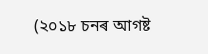(২০১৮ চনৰ আগষ্ট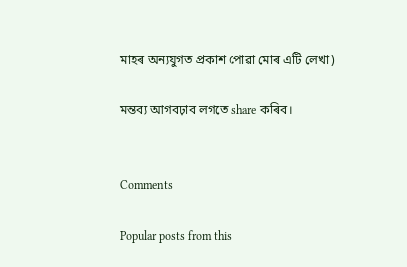মাহৰ অন্যযুগত প্ৰকাশ পোৱা মোৰ এটি লেখা)

মন্তব্য আগবঢ়াব লগতে share কৰিব।


Comments

Popular posts from this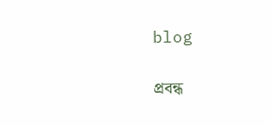blog

প্ৰবন্ধ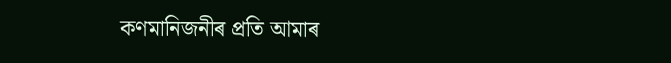কণমানিজনীৰ প্ৰতি আমাৰ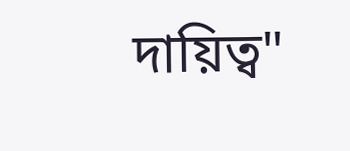দায়িত্ব"